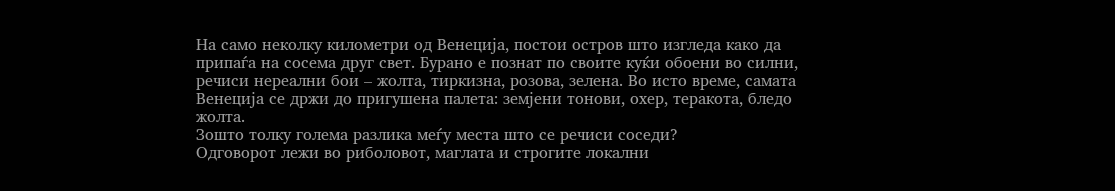На само неколку километри од Венеција, постои остров што изгледа како да припаѓа на сосема друг свет. Бурано е познат по своите куќи обоени во силни, речиси нереални бои – жолта, тиркизна, розова, зелена. Во исто време, самата Венеција се држи до пригушена палета: земјени тонови, охер, теракота, бледо жолта.
Зошто толку голема разлика меѓу места што се речиси соседи?
Одговорот лежи во риболовот, маглата и строгите локални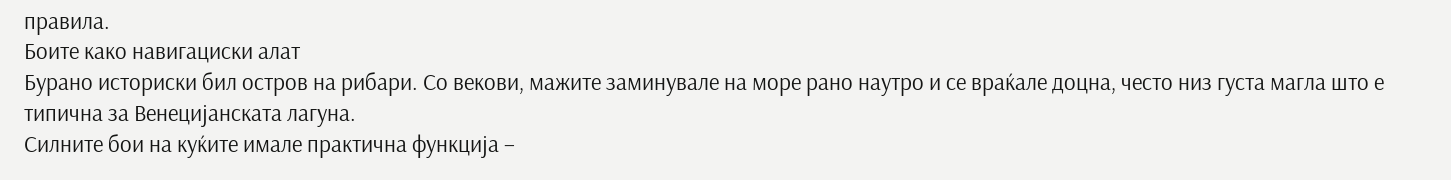правила.
Боите како навигациски алат
Бурано историски бил остров на рибари. Со векови, мажите заминувале на море рано наутро и се враќале доцна, често низ густа магла што е типична за Венецијанската лагуна.
Силните бои на куќите имале практична функција –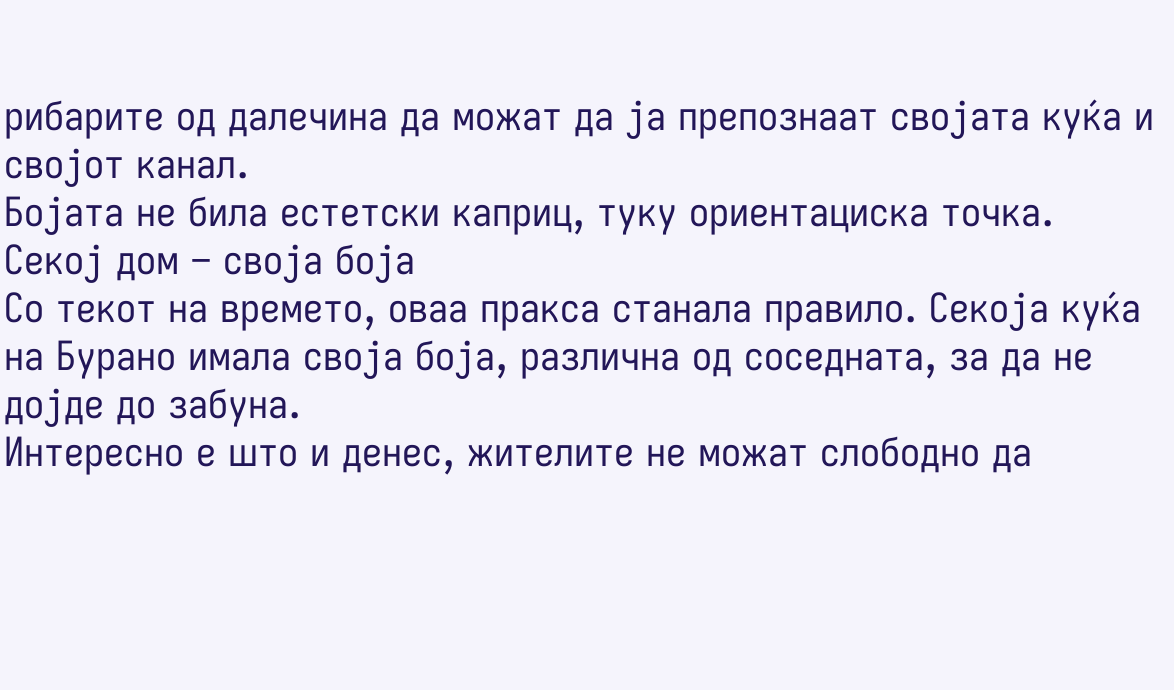рибарите од далечина да можат да ја препознаат својата куќа и својот канал.
Бојата не била естетски каприц, туку ориентациска точка.
Секој дом – своја боја
Со текот на времето, оваа пракса станала правило. Секоја куќа на Бурано имала своја боја, различна од соседната, за да не дојде до забуна.
Интересно е што и денес, жителите не можат слободно да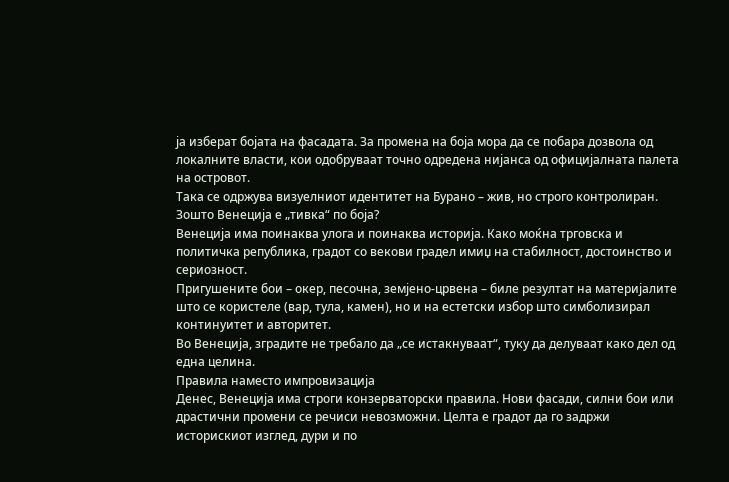ја изберат бојата на фасадата. За промена на боја мора да се побара дозвола од локалните власти, кои одобруваат точно одредена нијанса од официјалната палета на островот.
Така се одржува визуелниот идентитет на Бурано – жив, но строго контролиран.
Зошто Венеција е „тивка“ по боја?
Венеција има поинаква улога и поинаква историја. Како моќна трговска и политичка република, градот со векови градел имиџ на стабилност, достоинство и сериозност.
Пригушените бои – окер, песочна, земјено-црвена – биле резултат на материјалите што се користеле (вар, тула, камен), но и на естетски избор што симболизирал континуитет и авторитет.
Во Венеција, зградите не требало да „се истакнуваат“, туку да делуваат како дел од една целина.
Правила наместо импровизација
Денес, Венеција има строги конзерваторски правила. Нови фасади, силни бои или драстични промени се речиси невозможни. Целта е градот да го задржи историскиот изглед, дури и по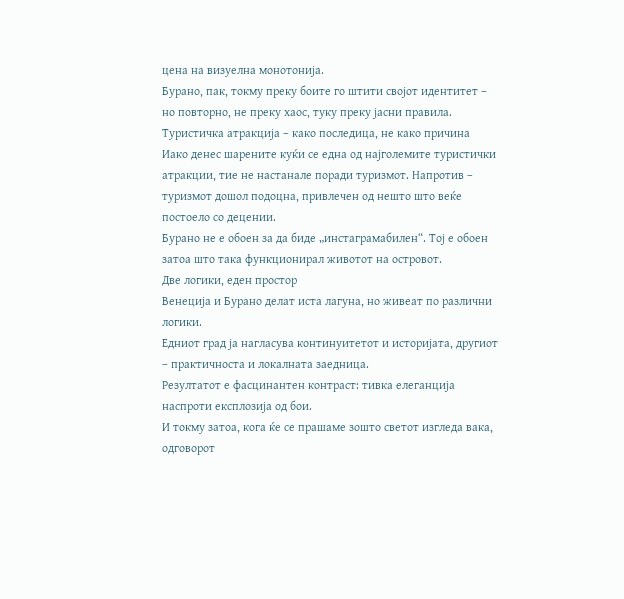цена на визуелна монотонија.
Бурано, пак, токму преку боите го штити својот идентитет – но повторно, не преку хаос, туку преку јасни правила.
Туристичка атракција – како последица, не како причина
Иако денес шарените куќи се една од најголемите туристички атракции, тие не настанале поради туризмот. Напротив – туризмот дошол подоцна, привлечен од нешто што веќе постоело со децении.
Бурано не е обоен за да биде „инстаграмабилен“. Тој е обоен затоа што така функционирал животот на островот.
Две логики, еден простор
Венеција и Бурано делат иста лагуна, но живеат по различни логики.
Едниот град ја нагласува континуитетот и историјата, другиот – практичноста и локалната заедница.
Резултатот е фасцинантен контраст: тивка елеганција наспроти експлозија од бои.
И токму затоа, кога ќе се прашаме зошто светот изгледа вака, одговорот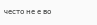често не е во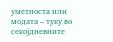уметноста или модата – туку во секојдневните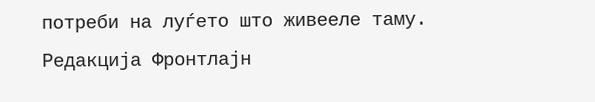потреби на луѓето што живееле таму.
Редакција Фронтлајн